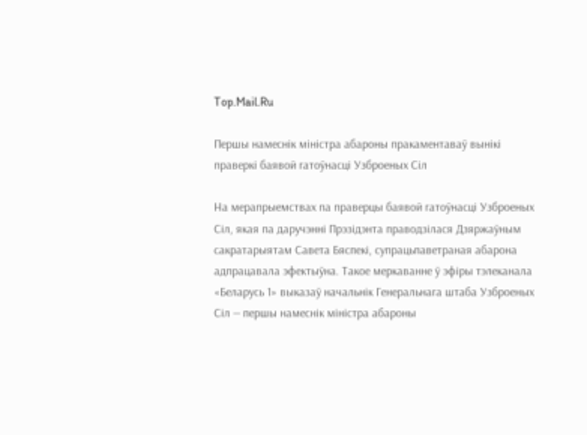Top.Mail.Ru

Першы намеснік міністра абароны пракаментаваў вынікі праверкі баявой гатоўнасці Узброеных Сіл

На мерапрыемствах па праверцы баявой гатоўнасці Узброеных Сіл, якая па даручэнні Прэзідэнта праводзілася Дзяржаўным сакратарыятам Савета Бяспекі, супрацьпаветраная абарона адпрацавала эфектыўна. Такое меркаванне ў эфіры тэлеканала «Беларусь 1» выказаў начальнік Генеральнага штаба Узброеных Сіл — першы намеснік міністра абароны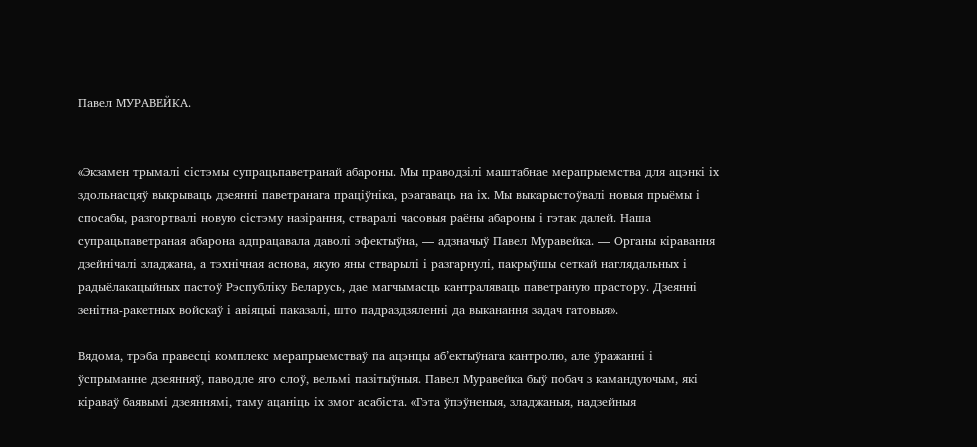Павел МУРАВЕЙКА.


«Экзамен трымалі сістэмы супрацьпаветранай абароны. Мы праводзілі маштабнае мерапрыемства для ацэнкі іх здольнасцяў выкрываць дзеянні паветранага праціўніка, рэагаваць на іх. Мы выкарыстоўвалі новыя прыёмы і спосабы, разгортвалі новую сістэму назірання, стваралі часовыя раёны абароны і гэтак далей. Наша супрацьпаветраная абарона адпрацавала даволі эфектыўна, — адзначыў Павел Муравейка. — Органы кіравання дзейнічалі зладжана, а тэхнічная аснова, якую яны стварылі і разгарнулі, пакрыўшы сеткай наглядальных і радыёлакацыйных пастоў Рэспубліку Беларусь, дае магчымасць кантраляваць паветраную прастору. Дзеянні зенітна-ракетных войскаў і авіяцыі паказалі, што падраздзяленні да выканання задач гатовыя».

Вядома, трэба правесці комплекс мерапрыемстваў па ацэнцы аб’ектыўнага кантролю, але ўражанні і ўспрыманне дзеянняў, паводле яго слоў, вельмі пазітыўныя. Павел Муравейка быў побач з камандуючым, які кіраваў баявымі дзеяннямі, таму ацаніць іх змог асабіста. «Гэта ўпэўненыя, зладжаныя, надзейныя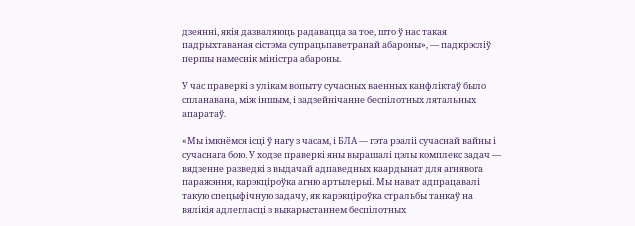дзеянні, якія дазваляюць радавацца за тое, што ў нас такая падрыхтаваная сістэма супрацьпаветранай абароны», — падкрэсліў першы намеснік міністра абароны.

У час праверкі з улікам вопыту сучасных ваенных канфліктаў было спланавана, між іншым, і задзейнічанне беспілотных лятальных апаратаў.

«Мы імкнёмся ісці ў нагу з часам, і БЛА — гэта рэаліі сучаснай вайны і сучаснага бою. У ходзе праверкі яны вырашалі цэлы комплекс задач — вядзенне разведкі з выдачай адпаведных каардынат для агнявога паражэння, карэкціроўка агню артылерыі. Мы нават адпрацавалі такую спецыфічную задачу, як карэкціроўка стральбы танкаў на вялікія адлегласці з выкарыстаннем беспілотных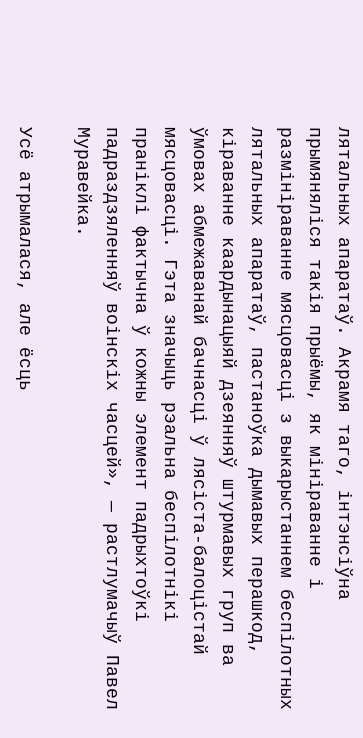лятальных апаратаў. Акрамя таго, інтэнсіўна прымяняліся такія прыёмы, як мініраванне і размініраванне мясцовасці з выкарыстаннем беспілотных лятальных апаратаў, пастаноўка дымавых перашкод, кіраванне каардынацыяй дзеянняў штурмавых груп ва ўмовах абмежаванай бачнасці ў лясіста-балоцістай мясцовасці. Гэта значыць рэальна беспілотнікі праніклі фактычна ў кожны элемент падрыхтоўкі падраздзяленняў воінскіх часцей», — растлумачыў Павел Муравейка.

Усё атрымалася, але ёсць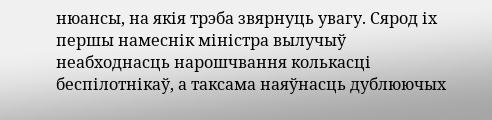нюансы, на якія трэба звярнуць увагу. Сярод іх першы намеснік міністра вылучыў неабходнасць нарошчвання колькасці беспілотнікаў, а таксама наяўнасць дублюючых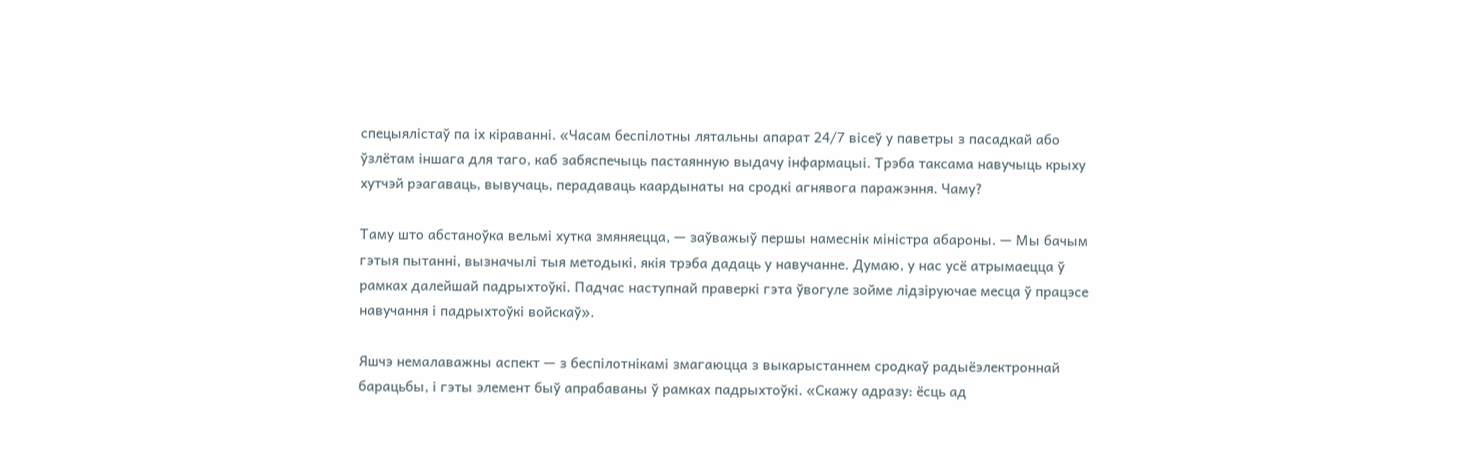спецыялістаў па іх кіраванні. «Часам беспілотны лятальны апарат 24/7 вісеў у паветры з пасадкай або ўзлётам іншага для таго, каб забяспечыць пастаянную выдачу інфармацыі. Трэба таксама навучыць крыху хутчэй рэагаваць, вывучаць, перадаваць каардынаты на сродкі агнявога паражэння. Чаму?

Таму што абстаноўка вельмі хутка змяняецца, — заўважыў першы намеснік міністра абароны. — Мы бачым гэтыя пытанні, вызначылі тыя методыкі, якія трэба дадаць у навучанне. Думаю, у нас усё атрымаецца ў рамках далейшай падрыхтоўкі. Падчас наступнай праверкі гэта ўвогуле зойме лідзіруючае месца ў працэсе навучання і падрыхтоўкі войскаў».

Яшчэ немалаважны аспект — з беспілотнікамі змагаюцца з выкарыстаннем сродкаў радыёэлектроннай барацьбы, і гэты элемент быў апрабаваны ў рамках падрыхтоўкі. «Скажу адразу: ёсць ад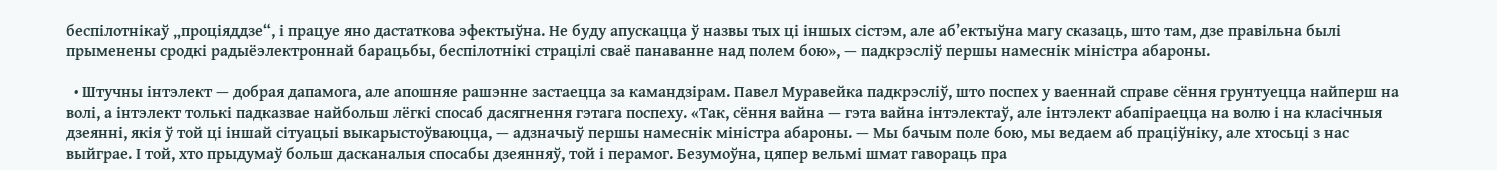беспілотнікаў „проціяддзе“, і працуе яно дастаткова эфектыўна. Не буду апускацца ў назвы тых ці іншых сістэм, але аб’ектыўна магу сказаць, што там, дзе правільна былі прыменены сродкі радыёэлектроннай барацьбы, беспілотнікі страцілі сваё панаванне над полем бою», — падкрэсліў першы намеснік міністра абароны.

  • Штучны інтэлект — добрая дапамога, але апошняе рашэнне застаецца за камандзірам. Павел Муравейка падкрэсліў, што поспех у ваеннай справе сёння грунтуецца найперш на волі, а інтэлект толькі падказвае найбольш лёгкі спосаб дасягнення гэтага поспеху. «Так, сёння вайна — гэта вайна інтэлектаў, але інтэлект абапіраецца на волю і на класічныя дзеянні, якія ў той ці іншай сітуацыі выкарыстоўваюцца, — адзначыў першы намеснік міністра абароны. — Мы бачым поле бою, мы ведаем аб праціўніку, але хтосьці з нас выйграе. І той, хто прыдумаў больш дасканалыя спосабы дзеянняў, той і перамог. Безумоўна, цяпер вельмі шмат гавораць пра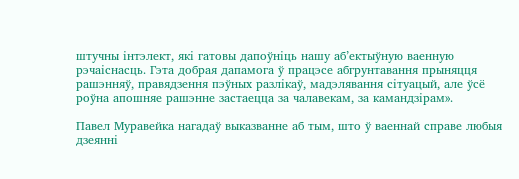штучны інтэлект, які гатовы дапоўніць нашу аб’ектыўную ваенную рэчаіснасць. Гэта добрая дапамога ў працэсе абгрунтавання прыняцця рашэнняў, правядзення пэўных разлікаў, мадэлявання сітуацый, але ўсё роўна апошняе рашэнне застаецца за чалавекам, за камандзірам».

Павел Муравейка нагадаў выказванне аб тым, што ў ваеннай справе любыя дзеянні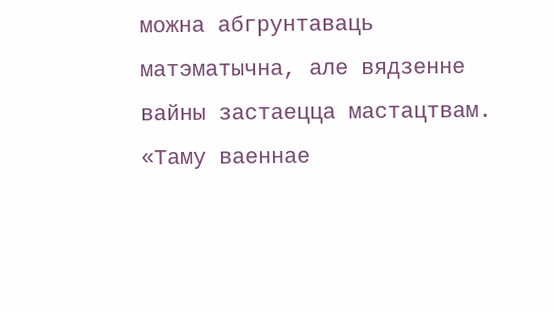можна абгрунтаваць матэматычна, але вядзенне вайны застаецца мастацтвам. «Таму ваеннае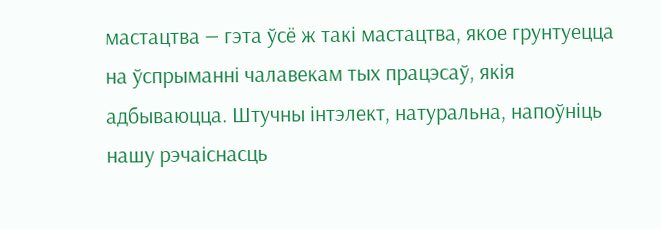мастацтва — гэта ўсё ж такі мастацтва, якое грунтуецца на ўспрыманні чалавекам тых працэсаў, якія адбываюцца. Штучны інтэлект, натуральна, напоўніць нашу рэчаіснасць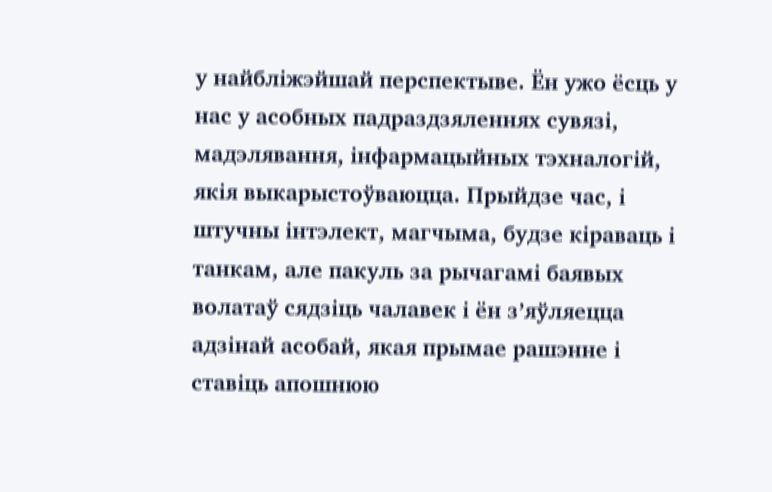у найбліжэйшай перспектыве. Ён ужо ёсць у нас у асобных падраздзяленнях сувязі, мадэлявання, інфармацыйных тэхналогій, якія выкарыстоўваюцца. Прыйдзе час, і штучны інтэлект, магчыма, будзе кіраваць і танкам, але пакуль за рычагамі баявых волатаў сядзіць чалавек і ён з’яўляецца адзінай асобай, якая прымае рашэнне і ставіць апошнюю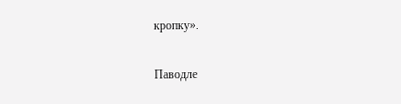кропку».

Паводле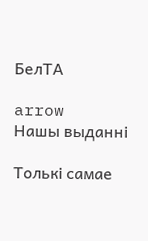БелТА

arrow
Нашы выданні

Толькі самае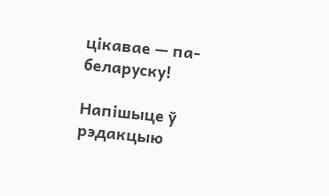цікавае — па-беларуску!

Напішыце ў рэдакцыю